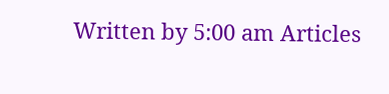Written by 5:00 am Articles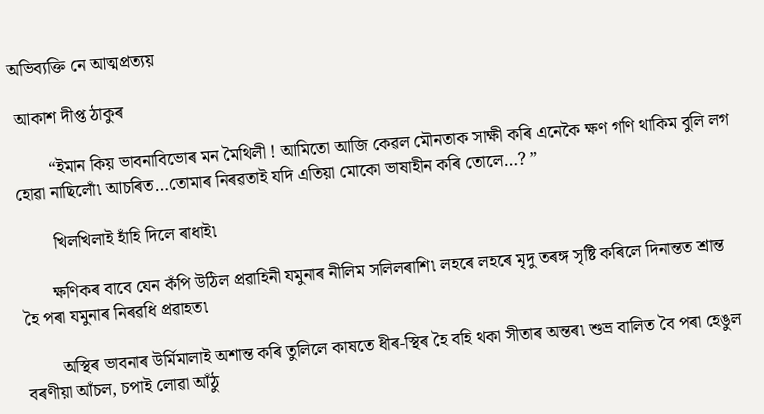অভিব্যক্তি নে আত্মপ্ৰত্যয়

 আকাশ দীপ্ত ঠাকুৰ

        “ইমান কিয় ভাবনাবিভোৰ মন মৈথিলী ! আমিতো আজি কেৱল মৌনতাক সাক্ষী কৰি এনেকৈ ক্ষণ গণি থাকিম বুলি লগ হোৱা নাছিলোঁ৷ আচৰিত…তোমাৰ নিৰৱতাই যদি এতিয়া মোকো ভাষাহীন কৰি তোলে…? ”

        খিলখিলাই হাঁহি দিলে ৰাধাই৷

       ক্ষণিকৰ বাবে যেন কঁপি উঠিল প্ৰৱাহিনী যমুনাৰ নীলিম সলিলৰাশি৷ লহৰে লহৰে মৃদু তৰঙ্গ সৃষ্টি কৰিলে দিনান্তত শ্ৰান্ত হৈ পৰা যমুনাৰ নিৰৱধি প্ৰৱাহত৷

        অস্থিৰ ভাবনাৰ উৰ্মিমালাই অশান্ত কৰি তুলিলে কাষতে ধীৰ-স্থিৰ হৈ বহি থকা সীতাৰ অন্তৰ৷ শুভ্ৰ বালিত বৈ পৰা হেঙুল বৰণীয়া আঁচল, চপাই লোৱা আঁঠু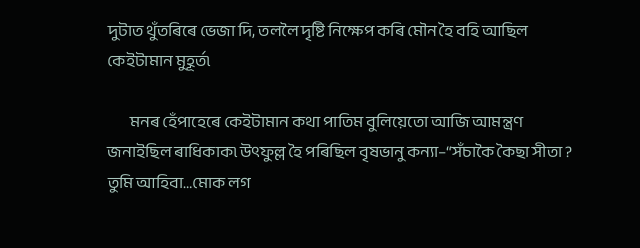দুটাত থুঁতৰিৰে ভেজা দি, তললৈ দৃষ্টি নিক্ষেপ কৰি মৌন হৈ বহি আছিল কেইটামান মুহূৰ্ত৷

        মনৰ হেঁপাহেৰে কেইটামান কথা পাতিম বুলিয়েতো আজি আমন্ত্ৰণ জনাইছিল ৰাধিকাক৷ উৎফুল্ল হৈ পৰিছিল বৃষভানু কন্যা–“সঁচাকৈ কৈছা সীতা ? তুমি আহিবা…মোক লগ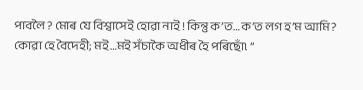পাবলৈ ? মোৰ যে বিশ্বাসেই হোৱা নাই ! কিন্তু ক’ত…ক’ত লগ হ’ম আমি ? কোৱা হে বৈদেহী; মই…মই সঁচাকৈ অধীৰ হৈ পৰিছোঁ৷ ”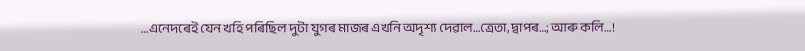…এনেদৰেই যেন খহি পৰিছিল দুটা যুগৰ মাজৰ এখনি অদৃশ্য দেৱাল…ত্ৰেতা, দ্বাপৰ…; আৰু কলি…!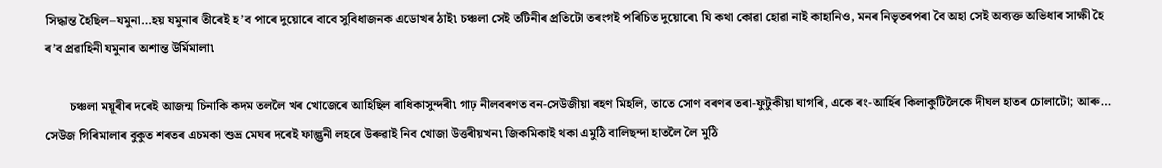সিদ্ধান্ত হৈছিল–যমুনা…হয় যমুনাৰ তীৰেই হ’ব পাৰে দুয়োৰে বাবে সুবিধাজনক এডোখৰ ঠাই৷ চঞ্চলা সেই তটিনীৰ প্ৰতিটো তৰংগই পৰিচিত দুয়োৰে৷ যি কথা কোৱা হোৱা নাই কাহানিও, মনৰ নিভৃতৰপৰা বৈ অহা সেই অব্যক্ত অভিধাৰ সাক্ষী হৈ ৰ’ব প্ৰৱাহিনী যমুনাৰ অশান্ত উৰ্মিমালা৷

        চঞ্চলা ময়ূৰীৰ দৰেই আজন্ম চিনাকি কদম তললৈ খৰ খোজেৰে আহিছিল ৰাধিকাসুন্দৰী৷ গাঢ় নীলবৰণত বন-সেউজীয়া ৰহণ মিহলি, তাতে সোণ বৰণৰ তৰা-ফুটুকীয়া ঘাগৰি, একে ৰং-আৰ্হিৰ কিলাকুটিলৈকে দীঘল হাতৰ চোলাটো; আৰু… সেউজ গিৰিমালাৰ বুকুত শৰতৰ এচমকা শুভ্ৰ মেঘৰ দৰেই ফাল্গুনী লহৰে উৰুৱাই নিব খোজা উত্তৰীয়খন৷ জিকমিকাই থকা এমুঠি বালিছন্দা হাতলৈ লৈ মুঠি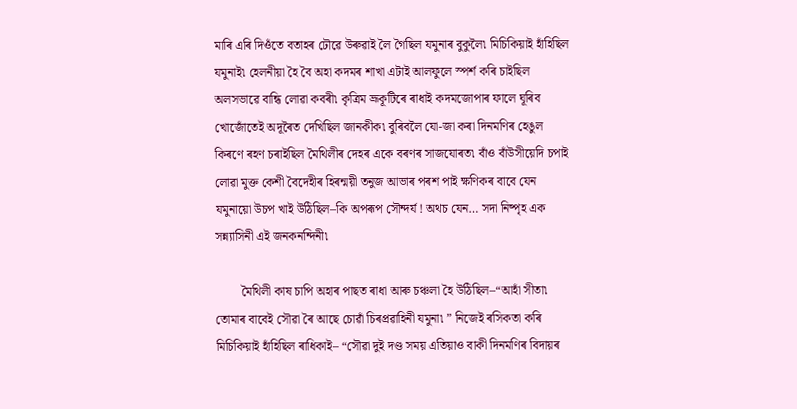মাৰি এৰি দিওঁতে বতাহৰ ঢৌৱে উৰুৱাই লৈ গৈছিল যমুনাৰ বুকুলৈ৷ মিচিকিয়াই হাঁহিছিল যমুনাই৷ হেলনীয়া হৈ বৈ অহা কদমৰ শাখা এটাই আলফুলে স্পৰ্শ কৰি চাইছিল অলসভাৱে বান্ধি লোৱা কবৰী৷ কৃত্ৰিম ভ্ৰূকূটিৰে ৰাধাই কদমজোপাৰ ফালে ঘূৰিব খোজোঁতেই অদূৰৈত দেখিছিল জানকীক৷ বুৰিবলৈ যো-জা কৰা দিনমণিৰ হেঙুল কিৰণে ৰহণ চৰাইছিল মৈথিলীৰ দেহৰ একে বৰণৰ সাজযোৰত৷ বাঁও বাঁউসীয়েদি চপাই লোৱা মুক্ত কেশী বৈদেহীৰ হিৰন্ময়ী তনুজ আভাৰ পৰশ পাই ক্ষণিকৰ বাবে যেন যমুনায়ো উচপ খাই উঠিছিল–কি অপৰূপ সৌন্দৰ্য ! অথচ যেন… সদা নিষ্পৃহ এক সন্ন্যাসিনী এই জনকনন্দিনী৷

        মৈথিলী কাষ চাপি অহাৰ পাছত ৰাধা আৰু চঞ্চলা হৈ উঠিছিল–“আহাঁ সীতা৷ তোমাৰ বাবেই সৌৱা ৰৈ আছে চোৱাঁ চিৰপ্ৰৱাহিনী যমুনা৷ ” নিজেই ৰসিকতা কৰি মিচিকিয়াই হাঁহিছিল ৰাধিকাই– “সৌৱা দুই দণ্ড সময় এতিয়াও বাকী দিনমণিৰ বিদায়ৰ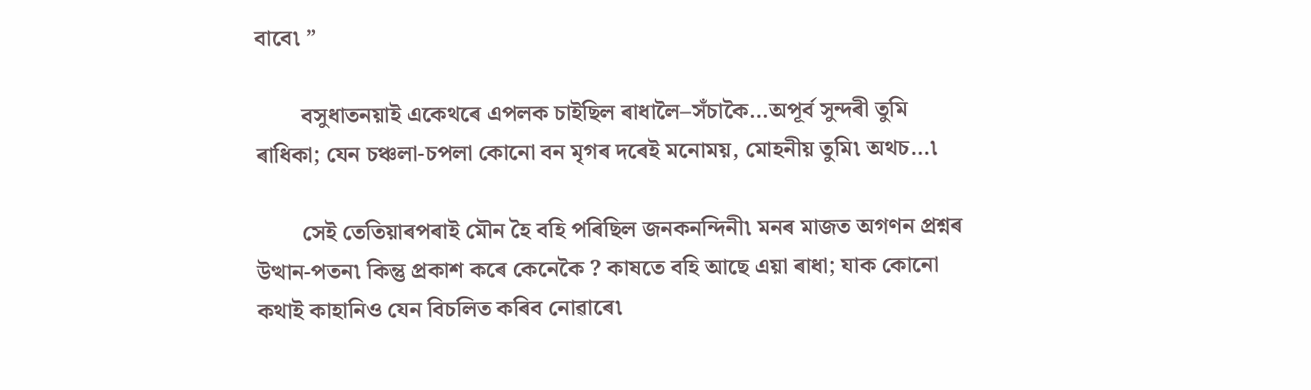বাবে৷ ”

        বসুধাতনয়াই একেথৰে এপলক চাইছিল ৰাধালৈ–সঁচাকৈ…অপূৰ্ব সুন্দৰী তুমি ৰাধিকা; যেন চঞ্চলা-চপলা কোনো বন মৃগৰ দৰেই মনোময়, মোহনীয় তুমি৷ অথচ…৷

        সেই তেতিয়াৰপৰাই মৌন হৈ বহি পৰিছিল জনকনন্দিনী৷ মনৰ মাজত অগণন প্ৰশ্নৰ উত্থান-পতন৷ কিন্তু প্ৰকাশ কৰে কেনেকৈ ? কাষতে বহি আছে এয়া ৰাধা; যাক কোনো কথাই কাহানিও যেন বিচলিত কৰিব নোৱাৰে৷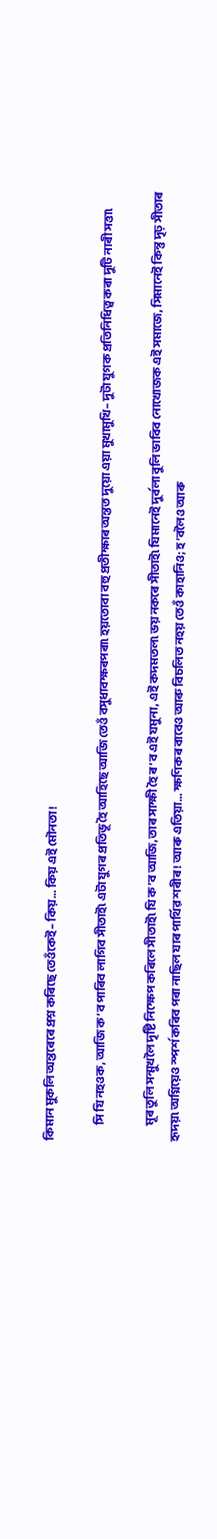কিমান মুকলি অন্তৰেৰে প্ৰশ্ন কৰিছে তেওঁকেই– কিয়… কিয় এই মৌনতা!

        সি যি নহওক, আজি ক’ব পাৰিব লাগিব সীতাই৷ এটা যুগৰ প্ৰতিভূ হৈ আহিছে আজি তেওঁ বসুধাবক্ষৰপৰা৷ হয়তোবা বহু প্ৰতীক্ষাৰ অন্তত দুয়ো এয়া মুখামুখি– দুটা যুগক প্ৰতিনিধিত্ব কৰা দুটি নাৰী সত্তা৷

        মূৰ তুলি সন্মুখলৈ দৃষ্টি নিক্ষেপ কৰিলে সীতাই৷ যি ক’ব আজি, তাৰ সাক্ষী হৈ ৰ’ব এই যমুনা, এই কদমতল৷ ভয় নকৰে সীতাই৷ যিমানেই দুৰ্বলা বুলি ভাবিব নোখোজক এই সমাজে, সিমানেই কিন্তু দৃঢ় সীতাৰ হৃদয়৷ অগ্নিয়েও স্পৰ্শ কৰিব পৰা নাছিল যাৰ পাৰ্থিৱ শৰীৰ ! আৰু এতিয়া… ক্ষণিকৰ বাবেও আৰু বিচলিত নহয় তেওঁ কাহানিও; হ’বলৈও আৰু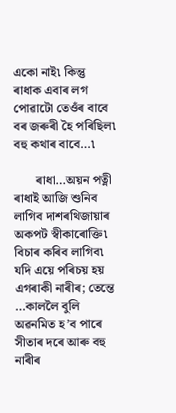একো নাই৷ কিন্তু ৰাধাক এবাৰ লগ পোৱাটো তেওঁৰ বাবে বৰ জৰুৰী হৈ পৰিছিল৷ বহু কথাৰ বাবে…৷

       ৰাধা…অয়ন পত্নী ৰাধাই আজি শুনিব লাগিব দাশৰথিজায়াৰ অকপট স্বীকাৰোক্তি৷ বিচাৰ কৰিব লাগিব৷ যদি এয়ে পৰিচয় হয় এগৰাকী নাৰীৰ; তেন্তে …কাললৈ বুলি অৱনমিত হ’ব পাৰে সীতাৰ দৰে আৰু বহু নাৰীৰ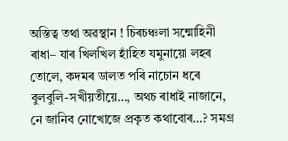অস্তিত্ব তথা অৱস্থান ! চিৰচঞ্চলা সন্মোহিনী ৰাধা– যাৰ খিলখিল হাঁহিত যমুনায়ো লহৰ তোলে, কদমৰ ডালত পৰি নাচোন ধৰে বুলবুলি-সখীয়তীয়ে…, অথচ ৰাধাই নাজানে, নে জানিব নোখোজে প্ৰকৃত কথাবোৰ…? সমগ্ৰ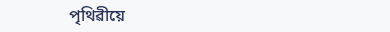পৃথিৱীয়ে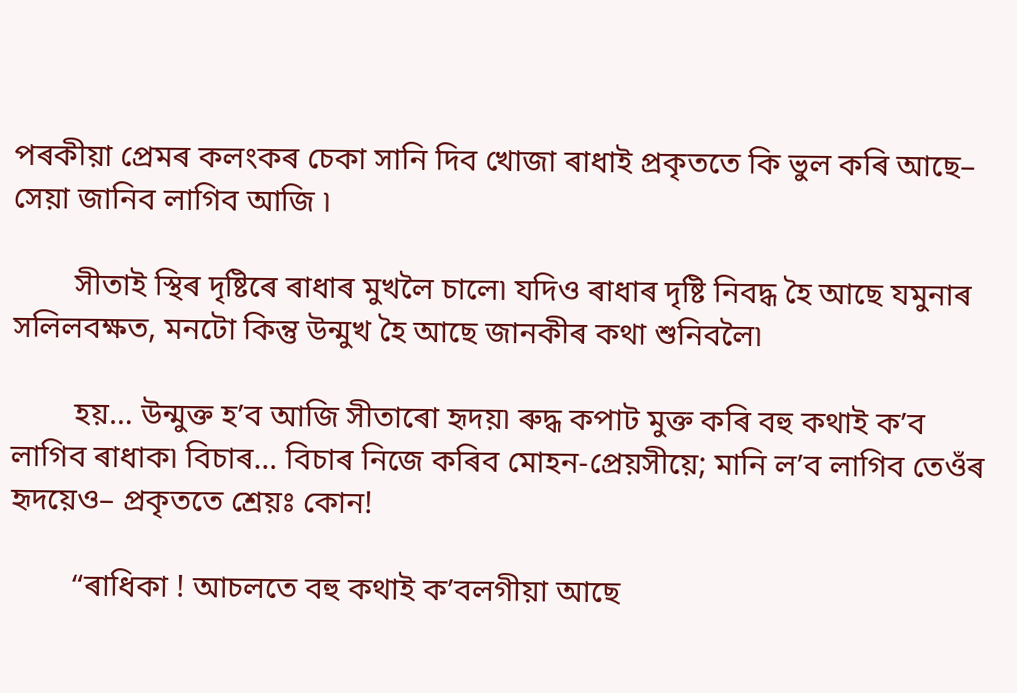পৰকীয়া প্ৰেমৰ কলংকৰ চেকা সানি দিব খোজা ৰাধাই প্ৰকৃততে কি ভুল কৰি আছে– সেয়া জানিব লাগিব আজি ৷

        সীতাই স্থিৰ দৃষ্টিৰে ৰাধাৰ মুখলৈ চালে৷ যদিও ৰাধাৰ দৃষ্টি নিবদ্ধ হৈ আছে যমুনাৰ সলিলবক্ষত, মনটো কিন্তু উন্মুখ হৈ আছে জানকীৰ কথা শুনিবলৈ৷

        হয়… উন্মুক্ত হ’ব আজি সীতাৰো হৃদয়৷ ৰুদ্ধ কপাট মুক্ত কৰি বহু কথাই ক’ব লাগিব ৰাধাক৷ বিচাৰ… বিচাৰ নিজে কৰিব মোহন-প্ৰেয়সীয়ে; মানি ল’ব লাগিব তেওঁৰ হৃদয়েও– প্ৰকৃততে শ্ৰেয়ঃ কোন!

        “ৰাধিকা ! আচলতে বহু কথাই ক’বলগীয়া আছে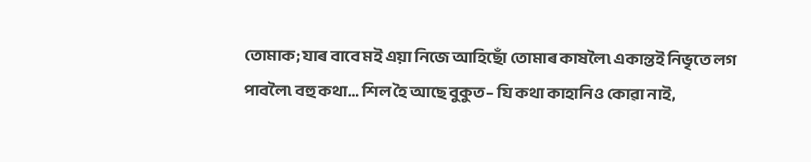তোমাক; যাৰ বাবে মই এয়া নিজে আহিছোঁ তোমাৰ কাষলৈ৷ একান্তই নিভৃতে লগ পাবলৈ৷ বহু কথা… শিল হৈ আছে বুকুত– যি কথা কাহানিও কোৱা নাই,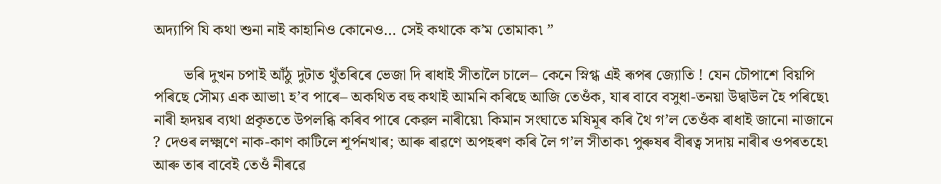অদ্যাপি যি কথা শুনা নাই কাহানিও কোনেও… সেই কথাকে ক’ম তোমাক৷ ”

        ভৰি দুখন চপাই আঁঠু দুটাত থুঁতৰিৰে ভেজা দি ৰাধাই সীতালৈ চালে– কেনে স্নিগ্ধ এই ৰূপৰ জ্যোতি ! যেন চৌপাশে বিয়পি পৰিছে সৌম্য এক আভা৷ হ’ব পাৰে– অকথিত বহু কথাই আমনি কৰিছে আজি তেওঁক, যাৰ বাবে বসুধা-তনয়া উদ্বাউল হৈ পৰিছে৷ নাৰী হৃদয়ৰ ব্যথা প্ৰকৃততে উপলব্ধি কৰিব পাৰে কেৱল নাৰীয়ে৷ কিমান সংঘাতে মষিমূৰ কৰি থৈ গ’ল তেওঁক ৰাধাই জানো নাজানে ? দেওৰ লক্ষ্মণে নাক-কাণ কাটিলে শূৰ্পনখাৰ; আৰু ৰাৱণে অপহৰণ কৰি লৈ গ’ল সীতাক৷ পুৰুষৰ বীৰত্ব সদায় নাৰীৰ ওপৰতহে৷ আৰু তাৰ বাবেই তেওঁ নীৰৱে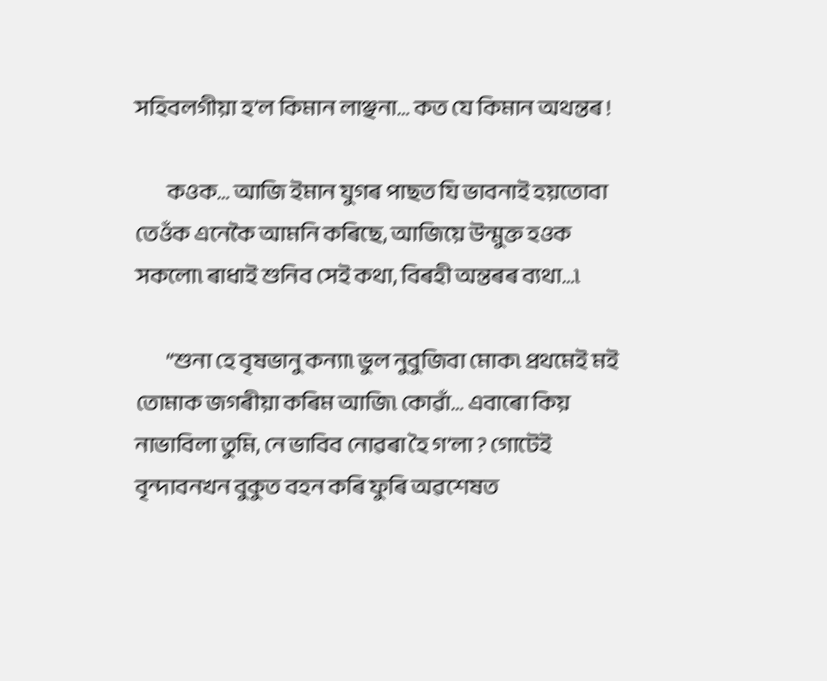সহিবলগীয়া হ’ল কিমান লাঞ্ছনা… কত যে কিমান অথন্তৰ !

        কওক… আজি ইমান যুগৰ পাছত যি ভাবনাই হয়তোবা তেওঁক এনেকৈ আমনি কৰিছে, আজিয়ে উন্মুক্ত হওক সকলো৷ ৰাধাই শুনিব সেই কথা, বিৰহী অন্তৰৰ ব্যথা…৷

        “শুনা হে বৃষভানু কন্যা৷ ভুল নুবুজিবা মোক৷ প্ৰথমেই মই তোমাক জগৰীয়া কৰিম আজি৷ কোৱাঁ… এবাৰো কিয় নাভাবিলা তুমি, নে ভাবিব নোৱৰা হৈ গ’লা ? গোটেই বৃন্দাবনখন বুকুত বহন কৰি ফুৰি অৱশেষত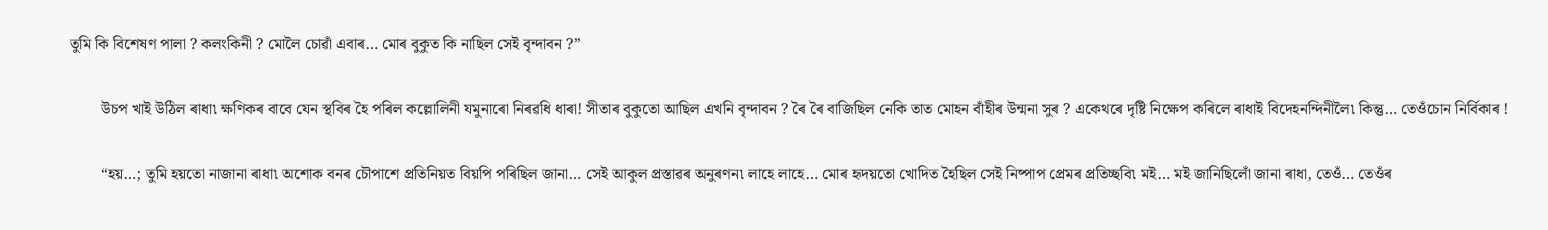তুমি কি বিশেষণ পালা ? কলংকিনী ? মোলৈ চোৱাঁ এবাৰ… মোৰ বুকুত কি নাছিল সেই বৃন্দাবন ?”

        উচপ খাই উঠিল ৰাধা৷ ক্ষণিকৰ বাবে যেন স্থবিৰ হৈ পৰিল কল্লোলিনী যমুনাৰো নিৰৱধি ধাৰা! সীতাৰ বুকুতো আছিল এখনি বৃন্দাবন ? ৰৈ ৰৈ বাজিছিল নেকি তাত মোহন বাঁহীৰ উন্মনা সুৰ ? একেথৰে দৃষ্টি নিক্ষেপ কৰিলে ৰাধাই বিদেহনন্দিনীলৈ৷ কিন্তু… তেওঁচোন নিৰ্বিকাৰ !

        “হয়…; তুমি হয়তো নাজানা ৰাধা৷ অশোক বনৰ চৌপাশে প্ৰতিনিয়ত বিয়পি পৰিছিল জানা… সেই আকুল প্ৰস্তাৱৰ অনুৰণন৷ লাহে লাহে… মোৰ হৃদয়তো খোদিত হৈছিল সেই নিষ্পাপ প্ৰেমৰ প্ৰতিচ্ছবি৷ মই… মই জানিছিলোঁ জানা ৰাধা, তেওঁ… তেওঁৰ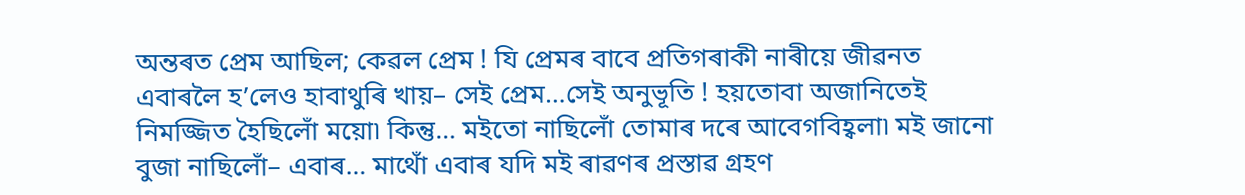অন্তৰত প্ৰেম আছিল; কেৱল প্ৰেম ! যি প্ৰেমৰ বাবে প্ৰতিগৰাকী নাৰীয়ে জীৱনত এবাৰলৈ হ’লেও হাবাথুৰি খায়– সেই প্ৰেম…সেই অনুভূতি ! হয়তোবা অজানিতেই নিমজ্জিত হৈছিলোঁ ময়ো৷ কিন্তু… মইতো নাছিলোঁ তোমাৰ দৰে আবেগবিহ্বলা৷ মই জানো বুজা নাছিলোঁ– এবাৰ… মাথোঁ এবাৰ যদি মই ৰাৱণৰ প্ৰস্তাৱ গ্ৰহণ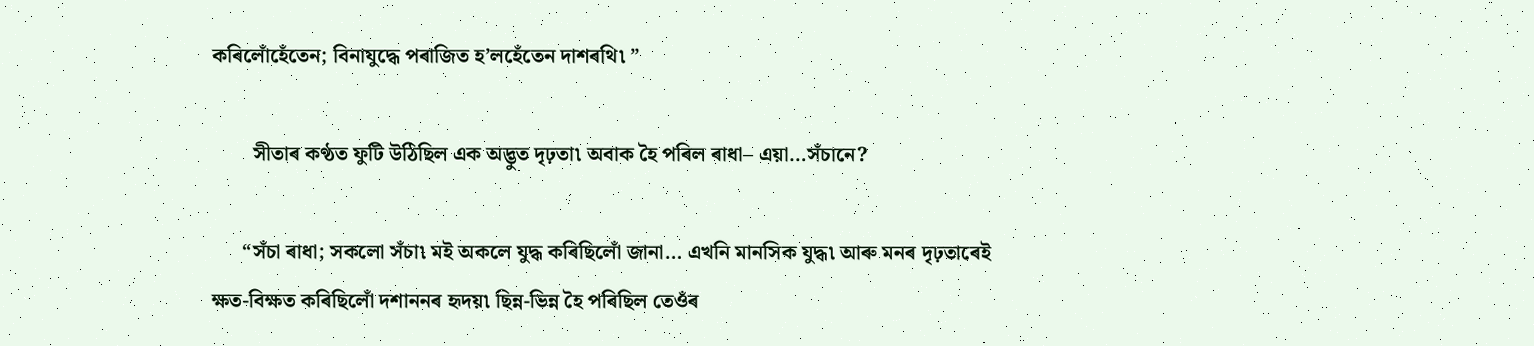কৰিলোঁহেঁতেন; বিনাযুদ্ধে পৰাজিত হ’লহেঁতেন দাশৰথি৷ ”

        সীতাৰ কণ্ঠত ফুটি উঠিছিল এক অদ্ভুত দৃঢ়তা৷ অবাক হৈ পৰিল ৰাধা– এয়া…সঁচানে?

      “সঁচা ৰাধা; সকলো সঁচা৷ মই অকলে যুদ্ধ কৰিছিলোঁ জানা… এখনি মানসিক যুদ্ধ৷ আৰু মনৰ দৃঢ়তাৰেই ক্ষত-বিক্ষত কৰিছিলোঁ দশাননৰ হৃদয়৷ ছিন্ন-ভিন্ন হৈ পৰিছিল তেওঁৰ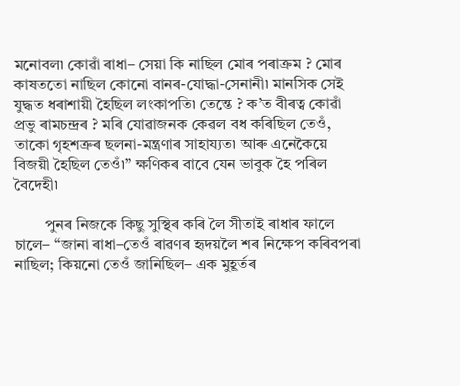মনোবল৷ কোৱাঁ ৰাধা– সেয়া কি নাছিল মোৰ পৰাক্ৰম ? মোৰ কাষততো নাছিল কোনো বানৰ-যোদ্ধা-সেনানী৷ মানসিক সেই যুদ্ধত ধৰাশায়ী হৈছিল লংকাপতি৷ তেন্তে ? ক’ত বীৰত্ব কোৱাঁ প্ৰভু ৰামচন্দ্ৰৰ ? মৰি যোৱাজনক কেৱল বধ কৰিছিল তেওঁ, তাকো গৃহশত্ৰুৰ ছলনা-মন্ত্ৰণাৰ সাহায্যত৷ আৰু এনেকৈয়ে বিজয়ী হৈছিল তেওঁ৷” ক্ষণিকৰ বাবে যেন ভাবুক হৈ পৰিল বৈদেহী৷

        পুনৰ নিজকে কিছু সুস্থিৰ কৰি লৈ সীতাই ৰাধাৰ ফালে চালে– “জানা ৰাধা–তেওঁ ৰাৱণৰ হৃদয়লৈ শৰ নিক্ষেপ কৰিবপৰা নাছিল; কিয়নো তেওঁ জানিছিল– এক মুহূৰ্তৰ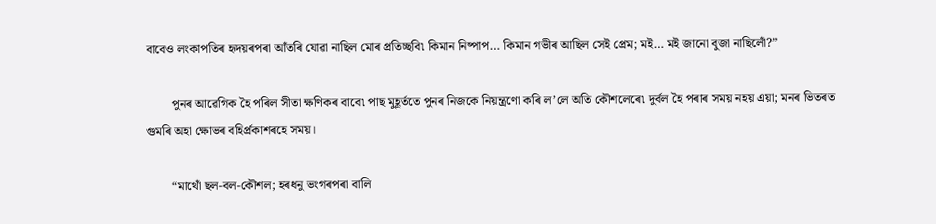বাবেও লংকাপতিৰ হৃদয়ৰপৰা আঁতৰি যোৱা নাছিল মোৰ প্ৰতিচ্ছবি৷ কিমান নিষ্পাপ… কিমান গভীৰ আছিল সেই প্ৰেম; মই… মই জানো বুজা নাছিলোঁ?”

        পুনৰ আৱেগিক হৈ পৰিল সীতা ক্ষণিকৰ বাবে৷ পাছ মুহূৰ্ততে পুনৰ নিজকে নিয়ন্ত্ৰণো কৰি ল’লে অতি কৌশলেৰে৷ দুৰ্বল হৈ পৰাৰ সময় নহয় এয়া; মনৰ ভিতৰত গুমৰি অহা ক্ষোভৰ বহিৰ্প্ৰকাশৰহে সময়।

        “মাথোঁ ছল-বল-কৌশল; হৰধনু ভংগৰপৰা বালি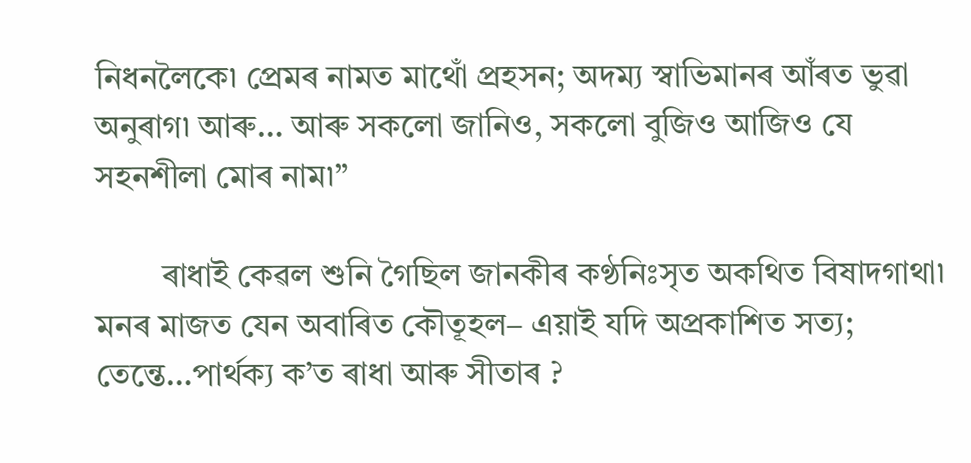নিধনলৈকে৷ প্ৰেমৰ নামত মাথোঁ প্ৰহসন; অদম্য স্বাভিমানৰ আঁৰত ভুৱা অনুৰাগ৷ আৰু… আৰু সকলো জানিও, সকলো বুজিও আজিও যে সহনশীলা মোৰ নাম৷”

        ৰাধাই কেৱল শুনি গৈছিল জানকীৰ কণ্ঠনিঃসৃত অকথিত বিষাদগাথা৷ মনৰ মাজত যেন অবাৰিত কৌতূহল– এয়াই যদি অপ্ৰকাশিত সত্য; তেন্তে…পাৰ্থক্য ক’ত ৰাধা আৰু সীতাৰ ?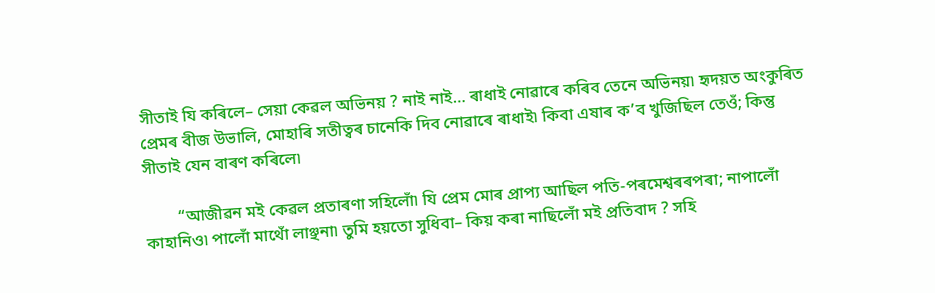সীতাই যি কৰিলে– সেয়া কেৱল অভিনয় ? নাই নাই… ৰাধাই নোৱাৰে কৰিব তেনে অভিনয়৷ হৃদয়ত অংকুৰিত প্ৰেমৰ বীজ উভালি, মোহাৰি সতীত্বৰ চানেকি দিব নোৱাৰে ৰাধাই৷ কিবা এষাৰ ক’ব খুজিছিল তেওঁ; কিন্তু সীতাই যেন বাৰণ কৰিলে৷

        “আজীৱন মই কেৱল প্ৰতাৰণা সহিলোঁ৷ যি প্ৰেম মোৰ প্ৰাপ্য আছিল পতি-পৰমেশ্বৰৰপৰা; নাপালোঁ কাহানিও৷ পালোঁ মাথোঁ লাঞ্ছনা৷ তুমি হয়তো সুধিবা– কিয় কৰা নাছিলোঁ মই প্ৰতিবাদ ? সহি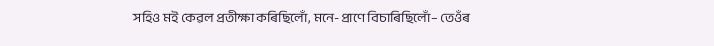সহিও মই কেৱল প্ৰতীক্ষা কৰিছিলোঁ, মনে-প্ৰাণে বিচাৰিছিলোঁ– তেওঁৰ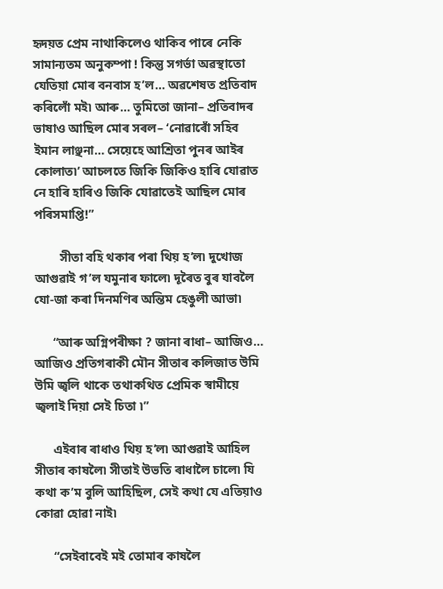হৃদয়ত প্ৰেম নাথাকিলেও থাকিব পাৰে নেকি সামান্যতম অনুকম্পা ! কিন্তু সগৰ্ভা অৱস্থাতো যেতিয়া মোৰ বনবাস হ’ল… অৱশেষত প্ৰতিবাদ কৰিলোঁ মই৷ আৰু… তুমিতো জানা– প্ৰতিবাদৰ ভাষাও আছিল মোৰ সৰল– ‘নোৱাৰোঁ সহিব ইমান লাঞ্ছনা… সেয়েহে আশ্ৰিতা পুনৰ আইৰ কোলাত৷’ আচলতে জিকি জিকিও হাৰি যোৱাত নে হাৰি হাৰিও জিকি যোৱাতেই আছিল মোৰ পৰিসমাপ্তি!”

        সীতা বহি থকাৰ পৰা থিয় হ’ল৷ দুখোজ আগুৱাই গ’ল যমুনাৰ ফালে৷ দূৰৈত বুৰ যাবলৈ যো-জা কৰা দিনমণিৰ অন্তিম হেঙুলী আভা৷

      “আৰু অগ্নিপৰীক্ষা ? জানা ৰাধা– আজিও… আজিও প্ৰতিগৰাকী মৌন সীতাৰ কলিজাত উমি উমি জ্বলি থাকে তথাকথিত প্ৰেমিক স্বামীয়ে জ্বলাই দিয়া সেই চিতা ৷”

      এইবাৰ ৰাধাও থিয় হ’ল৷ আগুৱাই আহিল সীতাৰ কাষলৈ৷ সীতাই উভতি ৰাধালৈ চালে৷ যি কথা ক’ম বুলি আহিছিল, সেই কথা যে এতিয়াও কোৱা হোৱা নাই৷

      “সেইবাবেই মই তোমাৰ কাষলৈ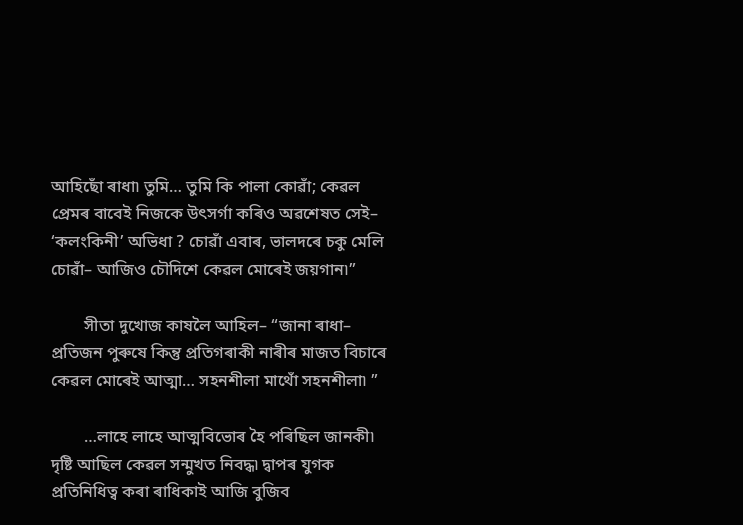আহিছোঁ ৰাধা৷ তুমি… তুমি কি পালা কোৱাঁ; কেৱল প্ৰেমৰ বাবেই নিজকে উৎসৰ্গা কৰিও অৱশেষত সেই– ‘কলংকিনী’ অভিধা ? চোৱাঁ এবাৰ, ভালদৰে চকু মেলি চোৱাঁ– আজিও চৌদিশে কেৱল মোৰেই জয়গান৷”

        সীতা দুখোজ কাষলৈ আহিল– “জানা ৰাধা– প্ৰতিজন পুৰুষে কিন্তু প্ৰতিগৰাকী নাৰীৰ মাজত বিচাৰে কেৱল মোৰেই আত্মা… সহনশীলা মাথোঁ সহনশীলা৷ ”

        …লাহে লাহে আত্মবিভোৰ হৈ পৰিছিল জানকী৷ দৃষ্টি আছিল কেৱল সন্মুখত নিবদ্ধ৷ দ্বাপৰ যুগক প্ৰতিনিধিত্ব কৰা ৰাধিকাই আজি বুজিব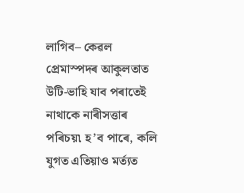লাগিব– কেৱল প্ৰেমাস্পদৰ আকুলতাত উটি-ভাহি যাব পৰাতেই নাথাকে নাৰীসত্তাৰ পৰিচয়৷ হ’ব পাৰে, কলি যুগত এতিয়াও মৰ্ত্যত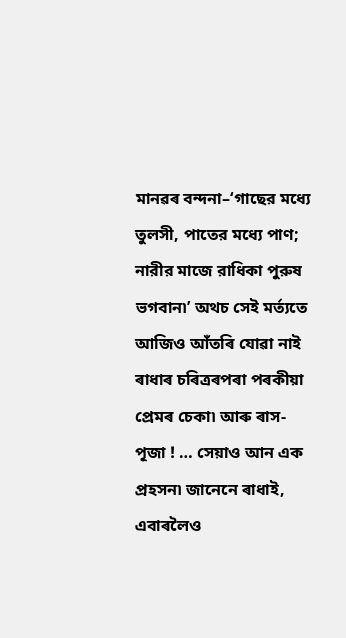মানৱৰ বন্দনা–‘গাছের মধ্যে তুলসী, পাতের মধ্যে পাণ; নারীর মাজে রাধিকা পুরুষ ভগবান৷’ অথচ সেই মৰ্ত্যতে আজিও আঁতৰি যোৱা নাই ৰাধাৰ চৰিত্ৰৰপৰা পৰকীয়া প্ৰেমৰ চেকা৷ আৰু ৰাস-পূজা ! … সেয়াও আন এক প্ৰহসন৷ জানেনে ৰাধাই, এবাৰলৈও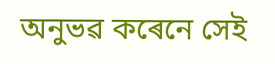অনুভৱ কৰেনে সেই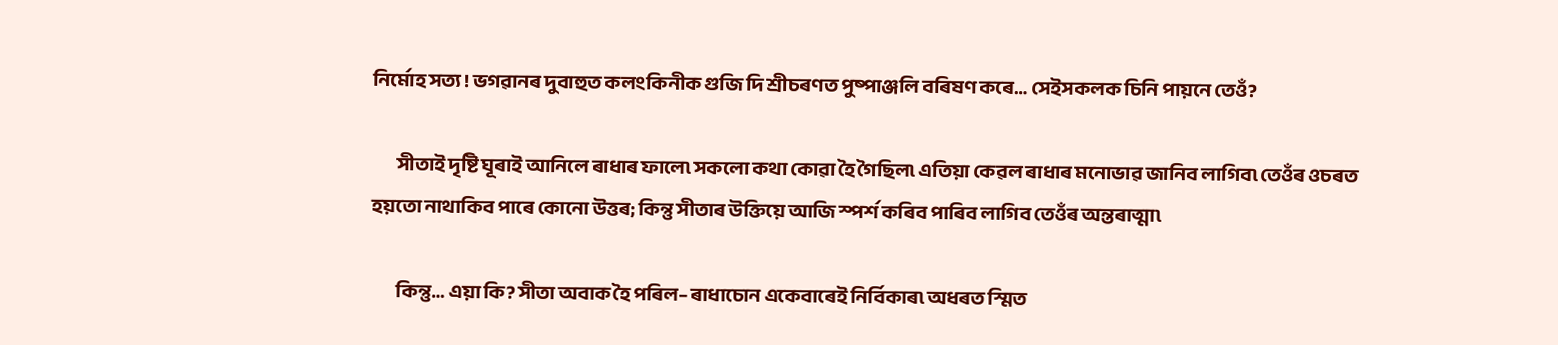নিৰ্মোহ সত্য ! ভগৱানৰ দুবাহুত কলংকিনীক গুজি দি শ্ৰীচৰণত পুষ্পাঞ্জলি বৰিষণ কৰে… সেইসকলক চিনি পায়নে তেওঁ?

        সীতাই দৃষ্টি ঘূৰাই আনিলে ৰাধাৰ ফালে৷ সকলো কথা কোৱা হৈ গৈছিল৷ এতিয়া কেৱল ৰাধাৰ মনোভাৱ জানিব লাগিব৷ তেওঁৰ ওচৰত হয়তো নাথাকিব পাৰে কোনো উত্তৰ; কিন্তু সীতাৰ উক্তিয়ে আজি স্পৰ্শ কৰিব পাৰিব লাগিব তেওঁৰ অন্তৰাত্মা৷

        কিন্তু… এয়া কি? সীতা অবাক হৈ পৰিল– ৰাধাচোন একেবাৰেই নিৰ্বিকাৰ৷ অধৰত স্মিত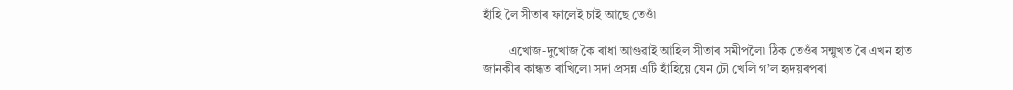হাঁহি লৈ সীতাৰ ফালেই চাই আছে তেওঁ৷

        এখোজ-দুখোজ কৈ ৰাধা আগুৱাই আহিল সীতাৰ সমীপলৈ৷ ঠিক তেওঁৰ সন্মুখত ৰৈ এখন হাত জানকীৰ কান্ধত ৰাখিলে৷ সদা প্ৰসন্ন এটি হাঁহিয়ে যেন ঢৌ খেলি গ’ল হৃদয়ৰপৰা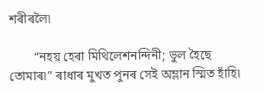শৰীৰলৈ৷

        “নহয় হেৰা মিথিলেশনন্দিনী; ভুল হৈছে তোমাৰ৷” ৰাধাৰ মুখত পুনৰ সেই অম্লান স্মিত হাঁহি৷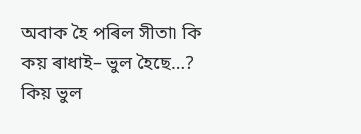অবাক হৈ পৰিল সীতা৷ কি কয় ৰাধাই– ভুল হৈছে…? কিয় ভুল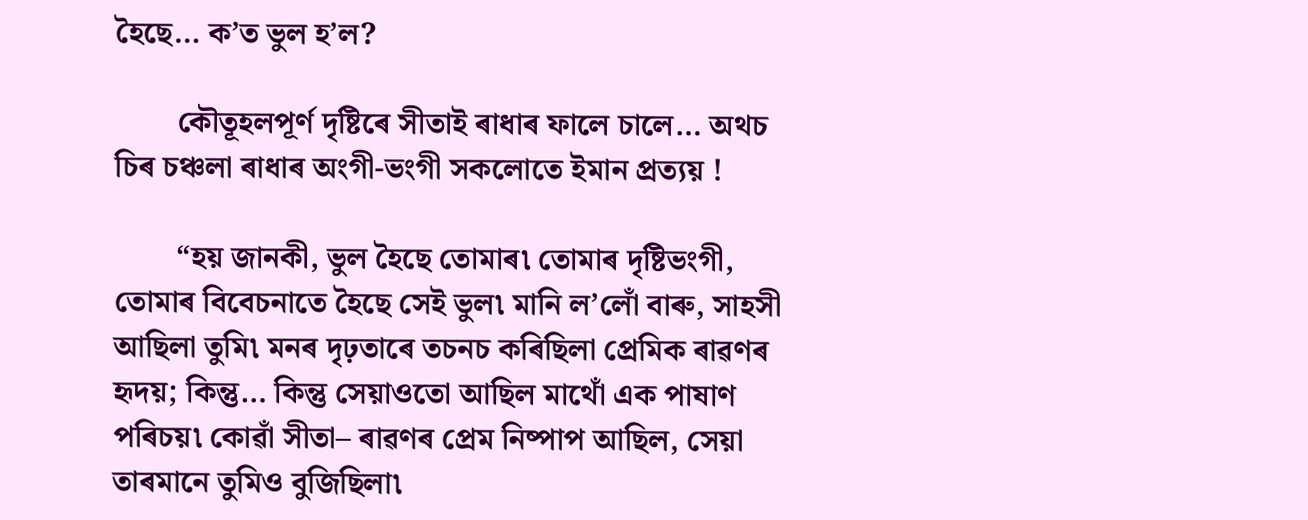হৈছে… ক’ত ভুল হ’ল?

        কৌতূহলপূৰ্ণ দৃষ্টিৰে সীতাই ৰাধাৰ ফালে চালে… অথচ চিৰ চঞ্চলা ৰাধাৰ অংগী-ভংগী সকলোতে ইমান প্ৰত্যয় !

        “হয় জানকী, ভুল হৈছে তোমাৰ৷ তোমাৰ দৃষ্টিভংগী, তোমাৰ বিবেচনাতে হৈছে সেই ভুল৷ মানি ল’লোঁ বাৰু, সাহসী আছিলা তুমি৷ মনৰ দৃঢ়তাৰে তচনচ কৰিছিলা প্ৰেমিক ৰাৱণৰ হৃদয়; কিন্তু… কিন্তু সেয়াওতো আছিল মাথোঁ এক পাষাণ পৰিচয়৷ কোৱাঁ সীতা– ৰাৱণৰ প্ৰেম নিষ্পাপ আছিল, সেয়া তাৰমানে তুমিও বুজিছিলা৷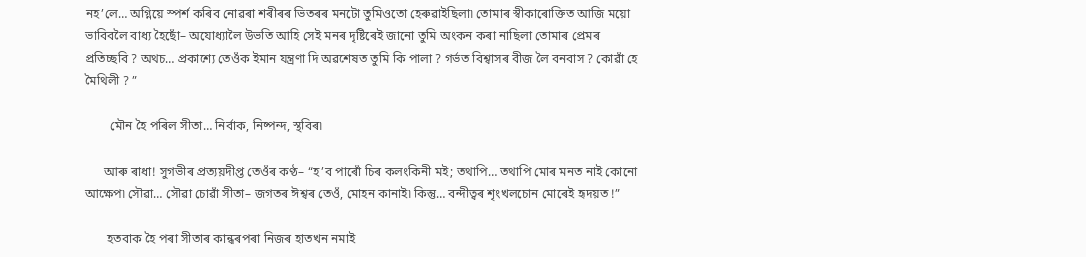নহ’লে… অগ্নিয়ে স্পৰ্শ কৰিব নোৱৰা শৰীৰৰ ভিতৰৰ মনটো তুমিওতো হেৰুৱাইছিলা৷ তোমাৰ স্বীকাৰোক্তিত আজি ময়ো ভাবিবলৈ বাধ্য হৈছোঁ– অযোধ্যালৈ উভতি আহি সেই মনৰ দৃষ্টিৰেই জানো তুমি অংকন কৰা নাছিলা তোমাৰ প্ৰেমৰ প্ৰতিচ্ছবি ? অথচ… প্ৰকাশ্যে তেওঁক ইমান যন্ত্ৰণা দি অৱশেষত তুমি কি পালা ? গৰ্ভত বিশ্বাসৰ বীজ লৈ বনবাস ? কোৱাঁ হে মৈথিলী ? ”

        মৌন হৈ পৰিল সীতা… নিৰ্বাক, নিষ্পন্দ, স্থবিৰ৷

      আৰু ৰাধা! সুগভীৰ প্ৰত্যয়দীপ্ত তেওঁৰ কণ্ঠ– “হ’ব পাৰোঁ চিৰ কলংকিনী মই; তথাপি… তথাপি মোৰ মনত নাই কোনো আক্ষেপ৷ সৌৱা… সৌৱা চোৱাঁ সীতা– জগতৰ ঈশ্বৰ তেওঁ, মোহন কানাই৷ কিন্তু… বন্দীত্বৰ শৃংখলচোন মোৰেই হৃদয়ত !”

       হতবাক হৈ পৰা সীতাৰ কান্ধৰপৰা নিজৰ হাতখন নমাই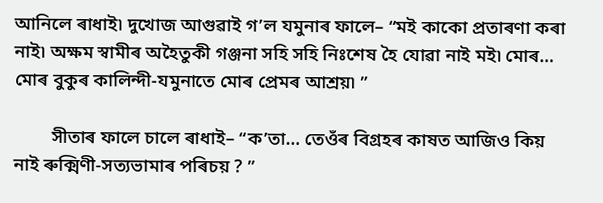আনিলে ৰাধাই৷ দুখোজ আগুৱাই গ’ল যমুনাৰ ফালে– “মই কাকো প্ৰতাৰণা কৰা নাই৷ অক্ষম স্বামীৰ অহৈতুকী গঞ্জনা সহি সহি নিঃশেষ হৈ যোৱা নাই মই৷ মোৰ… মোৰ বুকুৰ কালিন্দী-যমুনাতে মোৰ প্ৰেমৰ আশ্ৰয়৷ ”

        সীতাৰ ফালে চালে ৰাধাই– “ক’তা… তেওঁৰ বিগ্ৰহৰ কাষত আজিও কিয় নাই ৰুক্মিণী-সত্যভামাৰ পৰিচয় ? ”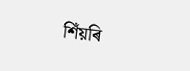শিঁয়ৰি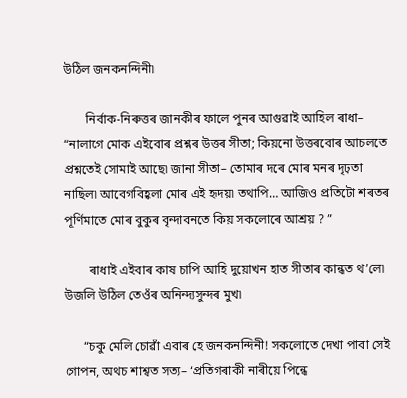উঠিল জনকনন্দিনী৷

       নিৰ্বাক-নিৰুত্তৰ জানকীৰ ফালে পুনৰ আগুৱাই আহিল ৰাধা– “নালাগে মোক এইবোৰ প্ৰশ্নৰ উত্তৰ সীতা; কিয়নো উত্তৰবোৰ আচলতে প্ৰশ্নতেই সোমাই আছে৷ জানা সীতা– তোমাৰ দৰে মোৰ মনৰ দৃঢ়তা নাছিল৷ আবেগবিহ্বলা মোৰ এই হৃদয়৷ তথাপি… আজিও প্ৰতিটো শৰতৰ পূৰ্ণিমাতে মোৰ বুকুৰ বৃন্দাবনতে কিয় সকলোৰে আশ্ৰয় ? ”

        ৰাধাই এইবাৰ কাষ চাপি আহি দুয়োখন হাত সীতাৰ কান্ধত থ’লে৷ উজলি উঠিল তেওঁৰ অনিন্দ্যসুন্দৰ মুখ৷

      “চকু মেলি চোৱাঁ এবাৰ হে জনকনন্দিনী! সকলোতে দেখা পাবা সেই গোপন, অথচ শাশ্বত সত্য– ‘প্ৰতিগৰাকী নাৰীয়ে পিন্ধে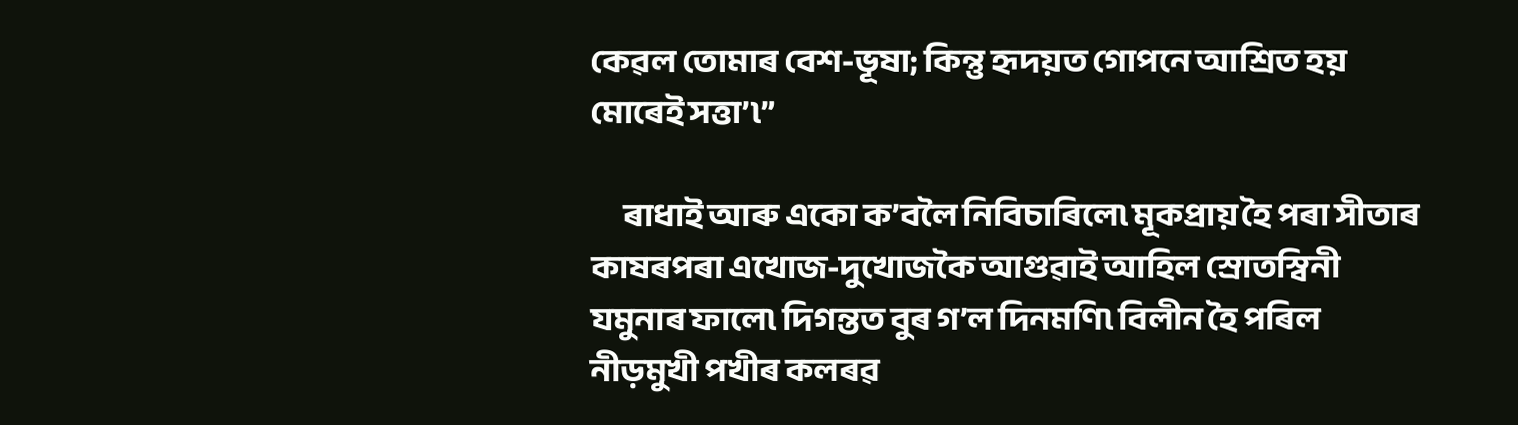কেৱল তোমাৰ বেশ-ভূষা; কিন্তু হৃদয়ত গোপনে আশ্ৰিত হয় মোৰেই সত্তা’৷”

      ৰাধাই আৰু একো ক’বলৈ নিবিচাৰিলে৷ মূকপ্ৰায় হৈ পৰা সীতাৰ কাষৰপৰা এখোজ-দুখোজকৈ আগুৱাই আহিল স্ৰোতস্বিনী যমুনাৰ ফালে৷ দিগন্তত বুৰ গ’ল দিনমণি৷ বিলীন হৈ পৰিল নীড়মুখী পখীৰ কলৰৱ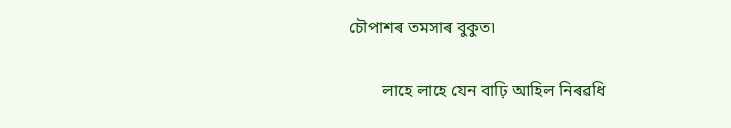চৌপাশৰ তমসাৰ বুকুত৷

        লাহে লাহে যেন বাঢ়ি আহিল নিৰৱধি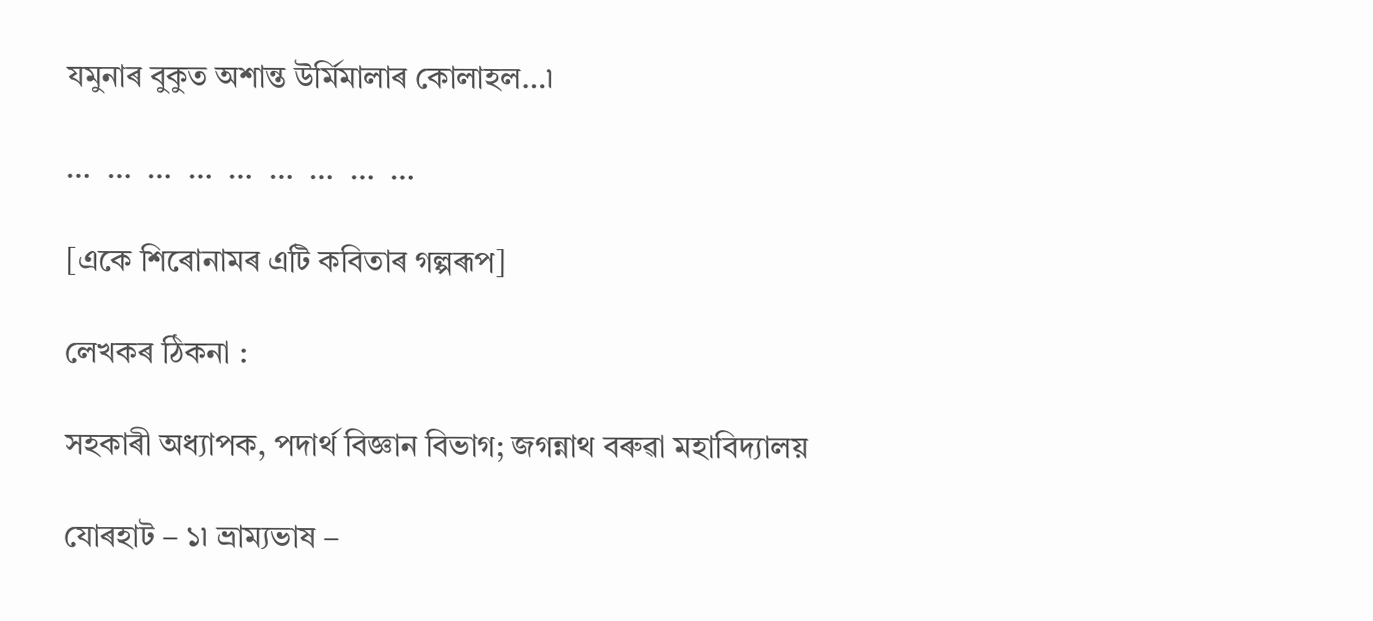যমুনাৰ বুকুত অশান্ত উৰ্মিমালাৰ কোলাহল…৷

…  …  …  …  …  …  …  …  …

[একে শিৰোনামৰ এটি কবিতাৰ গল্পৰূপ]

লেখকৰ ঠিকনা :

সহকাৰী অধ্যাপক, পদাৰ্থ বিজ্ঞান বিভাগ; জগন্নাথ বৰুৱা মহাবিদ্যালয়

যোৰহাট – ১৷ ভ্ৰাম্যভাষ –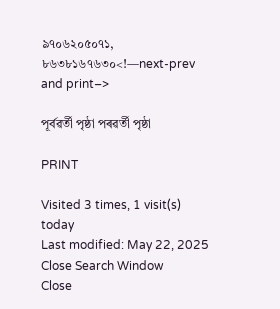৯৭০৬২০৫০৭১, ৮৬৩৮১৬৭৬৩০<!—next-prev and print–>

পূৰ্বৱৰ্তী পৃষ্ঠা পৰৱৰ্তী পৃষ্ঠা

PRINT

Visited 3 times, 1 visit(s) today
Last modified: May 22, 2025
Close Search Window
Close